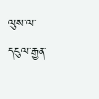ལུས་ལ་དངུལ་རྒྱན་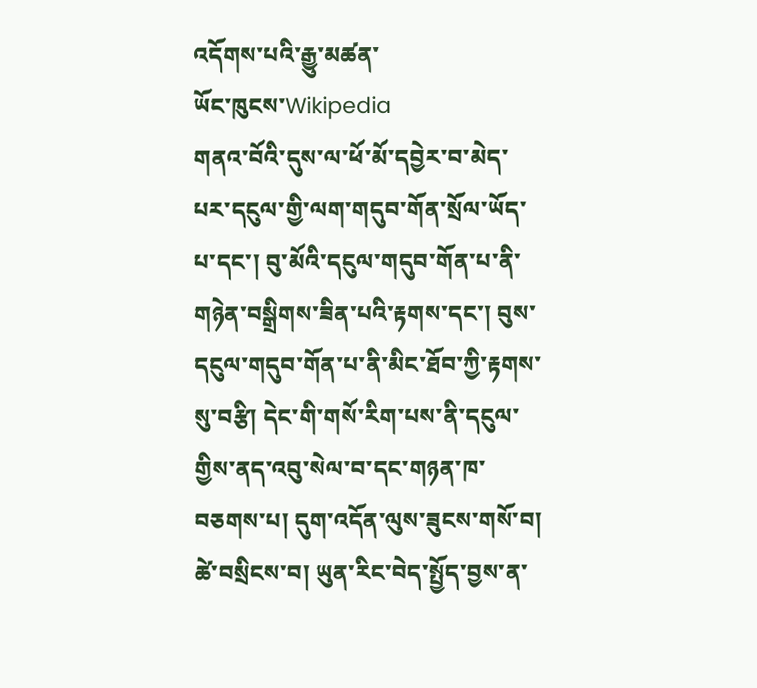འདོགས་པའི་རྒྱུ་མཚན་
ཡོང་ཁུངས་Wikipedia
གནའ་བོའི་དུས་ལ་ཕོ་མོ་དབྱེར་བ་མེད་པར་དངུལ་གྱི་ལག་གདུབ་གོན་སྲོལ་ཡོད་པ་དང་། བུ་མོའི་དངུལ་གདུབ་གོན་པ་ནི་གཉེན་བསྒྲིགས་ཟིན་པའི་རྟགས་དང་། བུས་དངུལ་གདུབ་གོན་པ་ནི་མིང་ཐོབ་ཀྱི་རྟགས་སུ་བརྩི། དེང་གི་གསོ་རིག་པས་ནི་དངུལ་གྱིས་ནད་འབུ་སེལ་བ་དང་གཉན་ཁ་བཅགས་པ། དུག་འདོན་ལུས་ཟུངས་གསོ་བ། ཚེ་བསྲིངས་བ། ཡུན་རིང་བེད་སྤྱོད་བྱས་ན་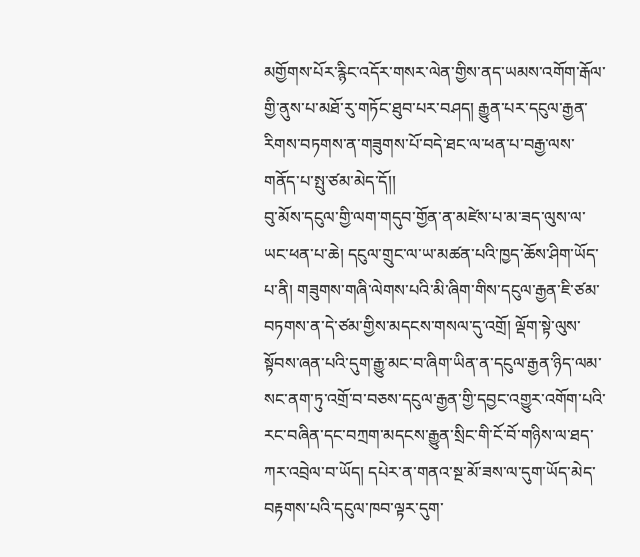མགྱོགས་པོར་རྙིང་འདོར་གསར་ལེན་གྱིས་ནད་ཡམས་འགོག་རྒོལ་གྱི་ནུས་པ་མཐོ་རུ་གཏོང་ཐུབ་པར་བཤད། རྒྱུན་པར་དངུལ་རྒྱན་རིགས་བཏགས་ན་གཟུགས་པོ་བདེ་ཐང་ལ་ཕན་པ་བརྒྱ་ལས་གནོད་པ་སྤུ་ཙམ་མེད་དོ།།
བུ་མོས་དངུལ་གྱི་ལག་གདུབ་གྱོན་ན་མཛེས་པ་མ་ཟད་ལུས་ལ་ཡང་ཕན་པ་ཆེ། དངུལ་གྲུང་ལ་ཡ་མཚན་པའི་ཁྱད་ཆོས་ཤིག་ཡོད་པ་ནི། གཟུགས་གཞི་ལེགས་པའི་མི་ཞིག་གིས་དངུལ་རྒྱན་ཇི་ཙམ་བཏགས་ན་དེ་ཙམ་གྱིས་མདངས་གསལ་དུ་འགྲོ། ལྡོག་སྟེ་ལུས་སྟོབས་ཞན་པའི་དུག་རྒྱུ་མང་བ་ཞིག་ཡིན་ན་དངུལ་རྒྱན་ཉིད་ལམ་སང་ནག་ཏུ་འགྲོ་བ་བཅས་དངུལ་རྒྱན་གྱི་དབྱང་འགྱུར་འགོག་པའི་རང་བཞིན་དང་བཀྲག་མདངས་རྒྱུན་སྲིང་གི་ངོ་བོ་གཉིས་ལ་ཐད་ཀར་འབྲེལ་བ་ཡོད། དཔེར་ན་གནའ་སྔ་མོ་ཟས་ལ་དུག་ཡོད་མེད་བརྟགས་པའི་དངུལ་ཁབ་ལྟར་དུག་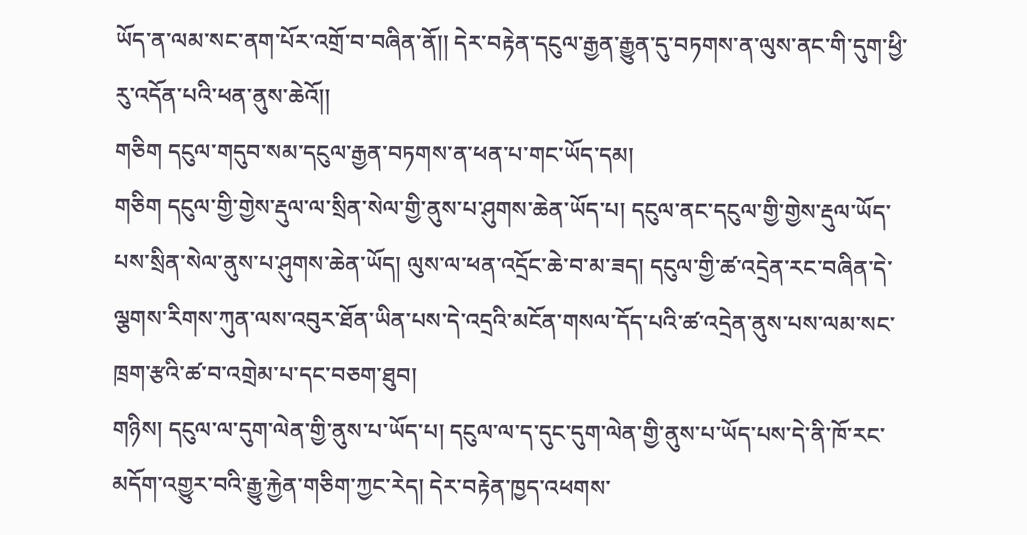ཡོད་ན་ལམ་སང་ནག་པོར་འགྲོ་བ་བཞིན་ནོ།། དེར་བརྟེན་དངུལ་རྒྱན་རྒྱུན་དུ་བཏགས་ན་ལུས་ནང་གི་དུག་ཕྱི་རུ་འདོན་པའི་ཕན་ནུས་ཆེའོ།།
གཅིག དངུལ་གདུབ་སམ་དངུལ་རྒྱན་བཏགས་ན་ཕན་པ་གང་ཡོད་དམ།
གཅིག དངུལ་གྱི་གྱེས་རྡུལ་ལ་སྲིན་སེལ་གྱི་ནུས་པ་ཤུགས་ཆེན་ཡོད་པ། དངུལ་ནང་དངུལ་གྱི་གྱེས་རྡུལ་ཡོད་པས་སྲིན་སེལ་ནུས་པ་ཤུགས་ཆེན་ཡོད། ལུས་ལ་ཕན་འདྲོང་ཆེ་བ་མ་ཟད། དངུལ་གྱི་ཚ་འདྲེན་རང་བཞིན་དེ་ལྕགས་རིགས་ཀུན་ལས་འབུར་ཐོན་ཡིན་པས་དེ་འདྲའི་མངོན་གསལ་དོད་པའི་ཚ་འདྲེན་ནུས་པས་ལམ་སང་ཁྲག་རྩའི་ཚ་བ་འགྲེམ་པ་དང་བཅག་ཐུབ།
གཉིས། དངུལ་ལ་དུག་ལེན་གྱི་ནུས་པ་ཡོད་པ། དངུལ་ལ་ད་དུང་དུག་ལེན་གྱི་ནུས་པ་ཡོད་པས་དེ་ནི་ཁོ་རང་མདོག་འགྱུར་བའི་རྒྱུ་རྐྱེན་གཅིག་ཀྱང་རེད། དེར་བརྟེན་ཁྱད་འཕགས་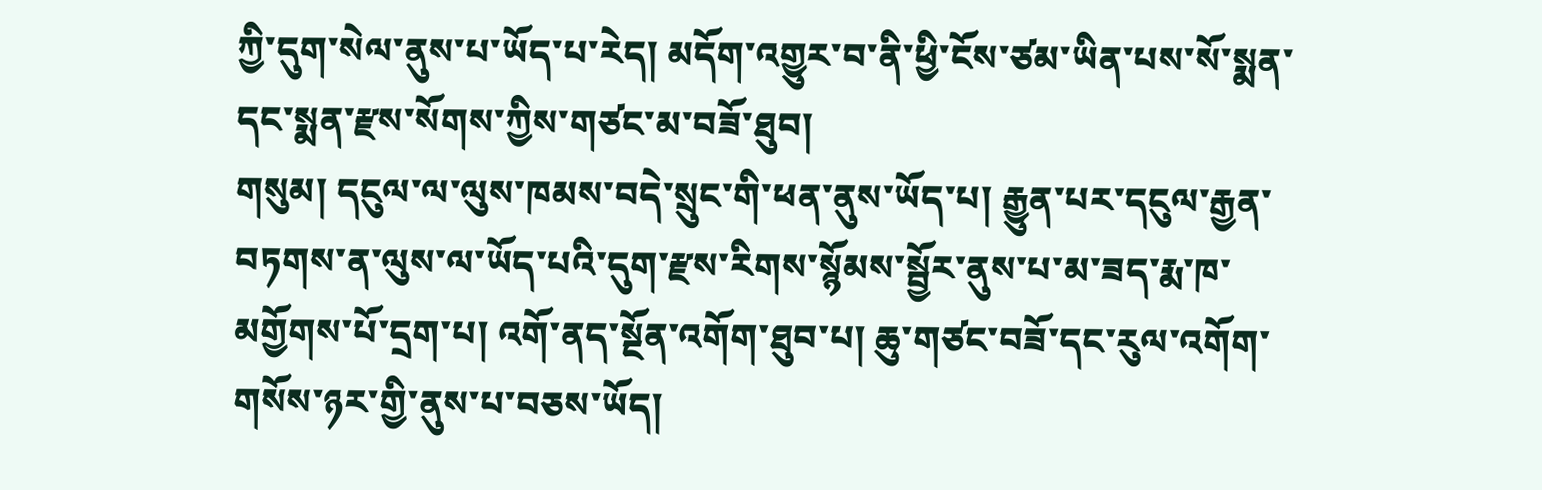ཀྱི་དུག་སེལ་ནུས་པ་ཡོད་པ་རེད། མདོག་འགྱུར་བ་ནི་ཕྱི་ངོས་ཙམ་ཡིན་པས་སོ་སྨན་དང་སྨན་རྫས་སོགས་ཀྱིས་གཙང་མ་བཟོ་ཐུབ།
གསུམ། དངུལ་ལ་ལུས་ཁམས་བདེ་སྲུང་གི་ཕན་ནུས་ཡོད་པ། རྒྱུན་པར་དངུལ་རྒྱན་བཏགས་ན་ལུས་ལ་ཡོད་པའི་དུག་རྫས་རིགས་སྙོམས་སྦྱོར་ནུས་པ་མ་ཟད་རྨ་ཁ་མགྱོགས་པོ་དྲག་པ། འགོ་ནད་སྔོན་འགོག་ཐུབ་པ། ཆུ་གཙང་བཟོ་དང་རུལ་འགོག་གསོས་ཉར་གྱི་ནུས་པ་བཅས་ཡོད།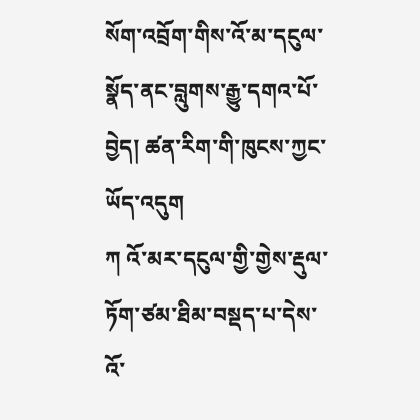སོག་འབྲོག་གིས་འོ་མ་དངུལ་སྣོད་ནང་བླུགས་རྒྱུ་དགའ་པོ་བྱེད། ཚན་རིག་གི་ཁུངས་ཀྱང་ཡོད་འདུག
ཀ འོ་མར་དངུལ་གྱི་གྱེས་རྡུལ་ཏོག་ཙམ་ཐིམ་བསྡད་པ་དེས་འོ་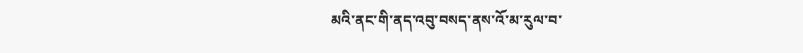མའི་ནང་གི་ནད་འབུ་བསད་ནས་འོ་མ་རུལ་བ་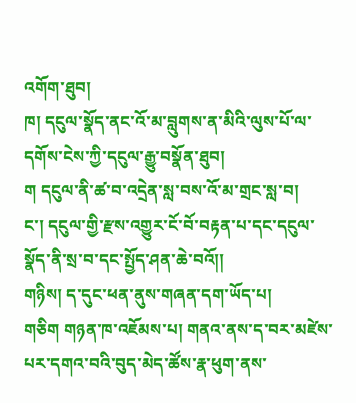འགོག་ཐུབ།
ཁ། དངུལ་སྣོད་ནང་འོ་མ་བླུགས་ན་མིའི་ལུས་པོ་ལ་དགོས་ངེས་ཀྱི་དངུལ་རྒྱུ་བསྣོན་ཐུབ།
ག དངུལ་ནི་ཚ་བ་འདྲེན་སླ་བས་འོ་མ་གྲང་སླ་བ།
ང་། དངུལ་གྱི་རྫས་འགྱུར་ངོ་བོ་བརྟན་པ་དང་དངུལ་སྣོད་ནི་སྲ་བ་དང་སྤྱོད་ཤན་ཆེ་བའོ།།
གཉིས། ད་དུང་ཕན་ནུས་གཞན་དག་ཡོད་པ།
གཅིག གཉན་ཁ་འཇོམས་པ། གནའ་ནས་ད་བར་མཛེས་པར་དགའ་བའི་བུད་མེད་ཚོས་རྣ་ཕུག་ནས་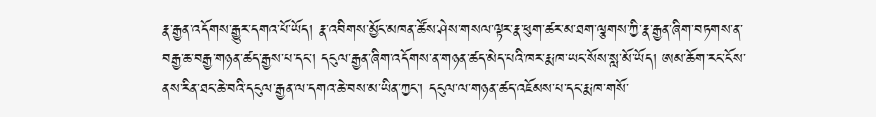རྣ་རྒྱན་འདོགས་རྒྱུར་དགའ་པོ་ཡོད། རྣ་འབིགས་མྱོང་མཁན་ཚོས་ཤེས་གསལ་ལྟར་རྣ་ཕུག་ཚར་མ་ཐག་ལྕགས་ཀྱི་རྣ་རྒྱན་ཞིག་བཏགས་ན་བརྒྱ་ཆ་བརྒྱ་གཉན་ཚད་རྒྱས་པ་དང་། དངུལ་རྒྱན་ཞིག་འདོགས་ན་གཉན་ཚད་མེད་པའི་ཁར་རྨ་ཁ་ཡང་སོས་སླ་མོ་ཡོད། ཨམ་ཆོག་རང་ངོས་ནས་རིན་ཐང་ཆེ་བའི་དངུལ་རྒྱན་ལ་དགའ་ཆེ་བས་མ་ཡིན་ཀྱང་། དངུལ་ལ་གཉན་ཚད་འཇོམས་པ་དང་རྨ་ཁ་གསོ་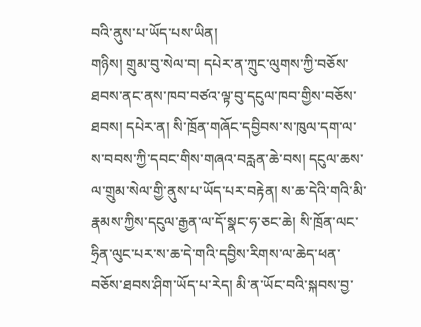བའི་ནུས་པ་ཡོད་པས་ཡིན།
གཉིས། གྲུམ་བུ་སེལ་བ། དཔེར་ན་ཀྲུང་ལུགས་ཀྱི་བཅོས་ཐབས་ནང་ནས་ཁབ་བཙའ་ལྟ་བུ་དངུལ་ཁབ་གྱིས་བཅོས་ཐབས། དཔེར་ན། སི་ཁྲོན་གཞོང་དབྱིབས་ས་ཁུལ་དག་ལ་ས་བབས་ཀྱི་དབང་གིས་གཞའ་བརླན་ཆེ་བས། དངུལ་ཆས་ལ་གྲུམ་སེལ་གྱི་ནུས་པ་ཡོད་པར་བརྟེན། ས་ཆ་དེའི་གའི་མི་རྣམས་ཀྱིས་དངུལ་རྒྱན་ལ་དོ་སྣང་ཧ་ཅང་ཆེ། སི་ཁྲོན་ལང་ཧྲིན་ལུང་པར་ས་ཆ་དེ་གའི་དབྱིས་རིགས་ལ་ཆེད་ཕན་བཅོས་ཐབས་ཤིག་ཡོད་པ་རེད། མི་ན་ཡོང་བའི་སྐབས་བྱ་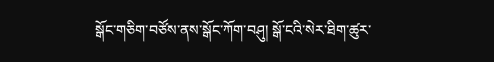སྒོང་གཅིག་བཙོས་ནས་སྒོང་ཀོག་བཤུ། སྒོ་ངའི་སེར་ཐིག་ཚུར་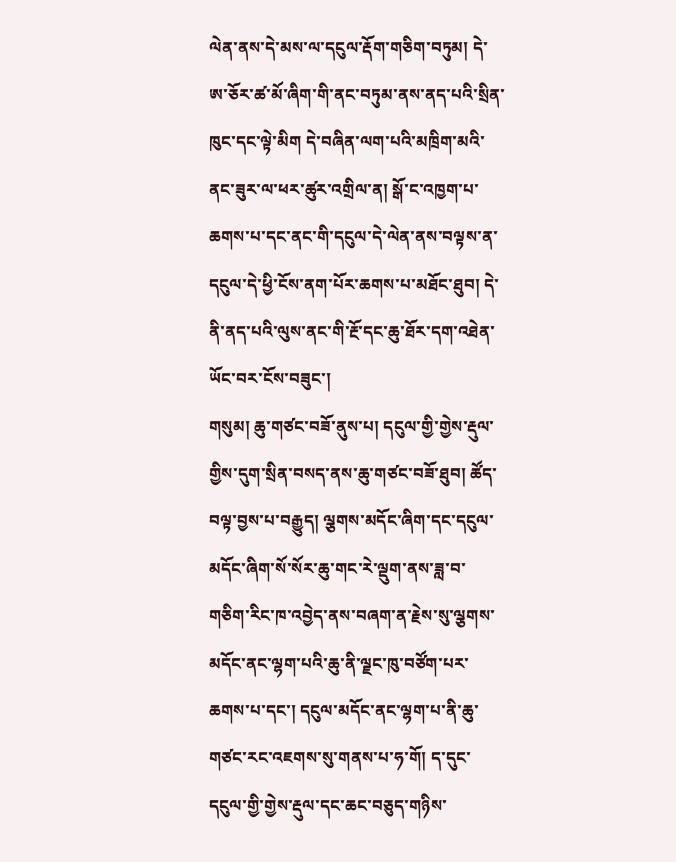ལེན་ནས་དེ་མས་ལ་དངུལ་རྡོག་གཅིག་བཏུམ། དེ་ཨ་ཅོར་ཚ་མོ་ཞིག་གི་ནང་བཏུམ་ནས་ནད་པའི་སྲིན་ཁུང་དང་ལྟེ་མིག དེ་བཞིན་ལག་པའི་མཁྲིག་མའི་ནང་ཟུར་ལ་ཕར་ཚུར་འགྲིལ་ན། སྒོ་ང་འཁྱག་པ་ཆགས་པ་དང་ནང་གི་དངུལ་དེ་ལེན་ནས་བལྟས་ན་དངུལ་དེ་ཕྱི་ངོས་ནག་པོར་ཆགས་པ་མཐོང་ཐུབ། དེ་ནི་ནད་པའི་ལུས་ནང་གི་རྔོ་དང་ཆུ་ཐོར་དག་འཐེན་ཡོང་བར་ངོས་བཟུང་།
གསུམ། ཆུ་གཙང་བཟོ་ནུས་པ། དངུལ་གྱི་གྱེས་རྡུལ་གྱིས་དུག་སྲིན་བསད་ནས་ཆུ་གཙང་བཟོ་ཐུབ། ཚོད་བལྟ་བྱས་པ་བརྒྱུད། ལྕགས་མདོང་ཞིག་དང་དངུལ་མདོང་ཞིག་སོ་སོར་ཆུ་གང་རེ་ལྡུག་ནས་ཟླ་བ་གཅིག་རིང་ཁ་འབྱེད་ནས་བཞག་ན་རྗེས་སུ་ལྕགས་མདོང་ནང་ལྷག་པའི་ཆུ་ནི་ལྗང་ཁུ་བཙོག་པར་ཆགས་པ་དང་། དངུལ་མདོང་ནང་ལྷག་པ་ནི་ཆུ་གཙང་རང་འཇགས་སུ་གནས་པ་ཧ་གོ། ད་དུང་དངུལ་གྱི་གྱེས་རྡུལ་དང་ཆང་བཅུད་གཉིས་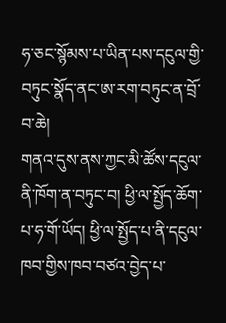ཧ་ཅང་སྙོམས་པ་ཡིན་པས་དངུལ་གྱི་བཏུང་སྣོད་ནང་ཨ་རག་བཏུང་ན་བྲོ་བ་ཆེ།
གནའ་དུས་ནས་ཀྱང་མི་ཚོས་དངུལ་ནི་ཁོག་ན་བཏུང་བ། ཕྱི་ལ་སྤྱོད་ཆོག་པ་ཧ་གོ་ཡོད། ཕྱི་ལ་སྤྱོད་པ་ནི་དངུལ་ཁབ་གྱིས་ཁབ་བཙའ་བྱེད་པ་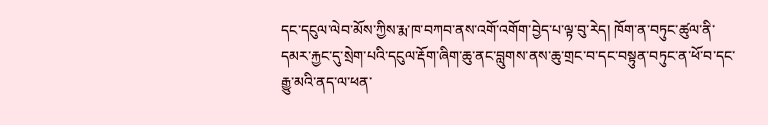དང་དངུལ་ལེབ་མོས་ཀྱིས་རྨ་ཁ་བཀབ་ནས་འགོ་འགོག་བྱེད་པ་ལྟ་བུ་རེད། ཁོག་ན་བཏུང་ཚུལ་ནི་དམར་རྐྱང་དུ་སྲེག་པའི་དངུལ་རྡོག་ཞིག་ཆུ་ནང་བླུགས་ནས་ཆུ་གྲང་བ་དང་བསྟུན་བཏུང་ན་ཕོ་བ་དང་རྒྱུ་མའི་ནད་ལ་ཕན་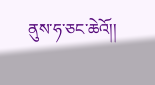ནུས་ཧ་ཅང་ཆེའོ།།